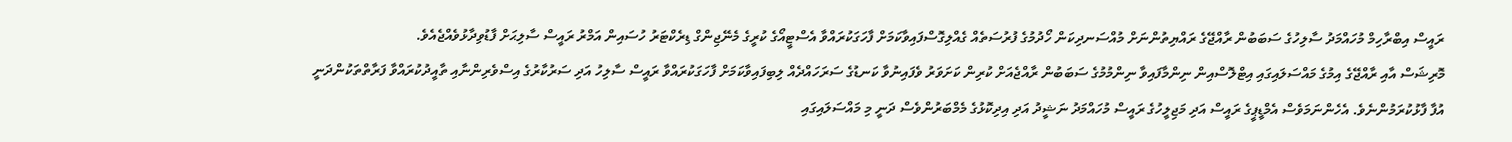ރައީސް އިބްރާހިމް މުހައްމަދު ސާލިހުގެ ސަބަބުން ރާއްޖޭގެ ރައްޔިތުންނަށް މުއްސަނދިކަން ހޯދުމުގެ ފުރުސަތެއް ގެއްލިގޮސްފައިވާކަމަށް ފާހަގަކުރައްވާ އެސްޓީއޯގެ ކުރީގެ މެނޭޖިންގް ޑިރެކްޓަރު ހުސައިން އަމްރު ރައީސް ސާލިޙަށް ފާޑުވިދާޅުވެއްޖެއެވެ.
މޮރިޝަސް އާއި ރާއްޖޭގެ އިމުގެ މައްސަލައިގައި އިޓްލޮސްއިން ނިންމާފައިވާ ނިންމުމުގެ ސަބަބުން ރާއްޖެއަށް ކުރިން ކަށަވަރު ވެފައިނުވާ ކަނޑުގެ ސަރަހައްދެއް ލިބިފައިވާކަމަށް ފާހަގަކުރައްވާ ރައީސް ސާލިހު އަދި ސަރުކާރުގެ އިސްވެރިންނާއި ތާއީދުކުރައްވާ ފަރާތްތަކުންދަނީ އުފާ ފާޅުކުރަމުންނެވެ. އެހެންނަމަވެސް އެމްޑީޕީގެ ރައީސް އަދި މަޖިލީހުގެ ރައީސް މުހައްމަދު ނަޝީދު އަދި އިދިކޮޅުގެ މެމްބަރުންވެސް ދަނީ މި މައްސަލައިގައި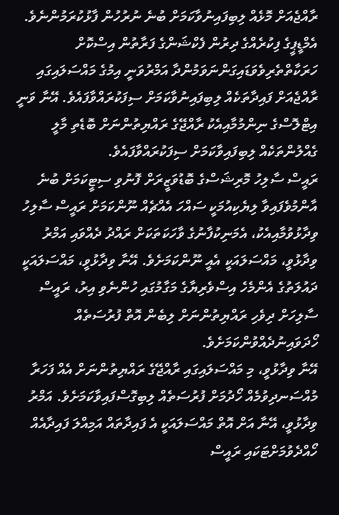ރާއްޖެއަށް މޮޅެއް ލިބިފައިނުވާކަމަށް ބުނެ ނުރުހުން ފާޅުކުރަމުންނެވެ.
އެމްޑީޕީގެ ފިކުރެއްގެ ދިރުން ފެކްޝަންގެ ފަރާތުން އިސްކޮށް ހަރަކާތްތެރިވެވަޑައިގަންނަވަމުންދާ އަމްރުވަނީ އިމުގެ މައްސަލައިގައި ރާއްޖެއަށް ފައިދާތަކެއް ލިބިފައިނުވާކަމަށް ސިފަކުރައްވާފައެވެ. އޭނާ ވަނީ އިޓްލޮސްގެ ނިންމުމާއިއެކު ރާއްޖޭގެ ރައްޔިތުންނަށް ބޮޑެތި މާލީ ގެއްލުންތަކެއް ލިބިފައިވާކަމަށް ސިފަކުރައްވާފައެވެ.
ރައީސް ސާލިހު މޮރިޝަސްގެ ބޮޑުވަޒީރަށް ފޮނުވި ސިޓީކަމަށް ބުނެ އާންމުވެފައިވާ ލިޔެކިއުމަކީ ސައްހަ އެއްޗެއް ނޫންކަމަށް ރައީސް ސާލިހު ވިދާޅުވުމާއިއެކު، އެމަނިކުފާނުގެ ވާހަކަތަކަށް ރައްދު ދެއްވައި އަމްރު ވިދާޅުވީ، މައްސަލައަކީ އެއީ ނޫންކަމަށެވެ. އޭނާ ވިދާޅުވީ، މައްސަލައަކީ ދައުލަތުގެ އެންމެހެ އިސްވެރިޔާގެ މަގާމުގައި ހުންނެވި އިރު، ރައީސް ސާލިހަށް ދިވެހި ރައްޔިތުންނަށް ލިބެން އޮތް ފުރުސަތެއް ހޯދަވައިނުދެއްވުންކަމަށެވެ.
އޭނާ ވިދާޅުވީ، މި މައްސަލައިގައި ރާއްޖޭގެ ރައްޔިތުންނަށް އެއް ފަހަރާ މުއްސަނދިވުމެއް ހޯދުމަށް ފުރުސަތެއް ލިބިގޮސްފައިވާކަމަށެވެ. އަމްރު ވިދާޅުވީ، އޭނާ އަށް އޮތް މައްސަލައަކީ އެ ފައިދާތައް އަމިއްލަ ފައިދާއެއް ހޯއްދެވުމަށްޓަކައި ރައީސް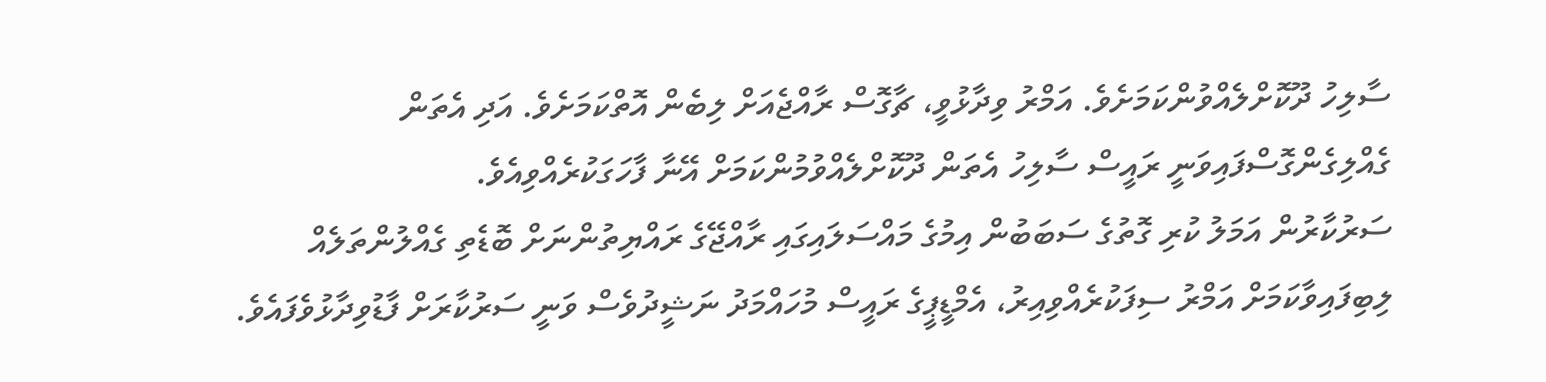ސާލިހު ދޫކޮށްލެއްވުންކަމަށެވެ. އަމްރު ވިދާޅުވީ، ޗާގޮސް ރާއްޖެއަށް ލިބެން އޮތްކަމަށެވެ. އަދި އެތަން ގެއްލިގެންގޮސްފައިވަނީ ރައީސް ސާލިހު އެތަން ދޫކޮށްލެއްވުމުންކަމަށް އޭނާ ފާހަގަކުރެއްވިއެވެ.
ސަރުކާރުން އަމަލު ކުރި ގޮތުގެ ސަބަބުން އިމުގެ މައްސަލައިގައި ރާއްޖޭގެ ރައްޔިތުންނަށް ބޮޑެތި ގެއްލުންތަލެއް ލިބިފައިވާކަމަށް އަމްރު ސިފަކުރެއްވިއިރު، އެމްޑީޕީގެ ރައީސް މުހައްމަދު ނަޝީދުވެސް ވަނީ ސަރުކާރަށް ފާޑުވިދާޅުވެފައެވެ.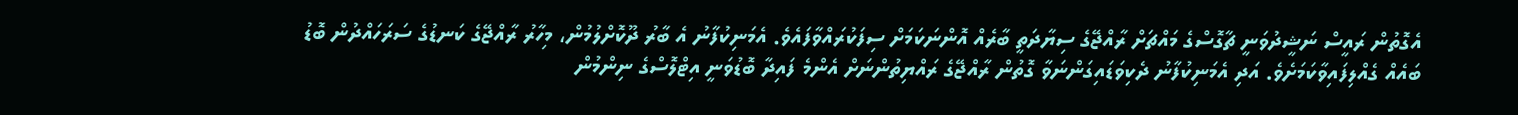އެގޮތުން ރައީސް ނަޝީދުވަނީ ޗާގޮސްގެ މައްޗަށް ރާއްޖޭގެ ސިޔާދަތީ ބާރެއް އޮންނަކަމަށް ސިފަކުރައްވާފައެވެ. އެމަނިކުފާނު އެ ބާރު ދޫކޮށްލުމުން، މިހާރު ރާއްޖޭގެ ކަނޑުގެ ސަރަހައްދުން ބޮޑު ބައެއް ގެއްލިފައިވާކަމަށެވެ. އަދި އެމަނިކުފާނު ދެކިވަޑައިގަންނަވާ ގޮތުން ރާއްޖޭގެ ރައްޔިތުންނަށް އެންމެ ފައިދާ ބޮޑުވަނީ އިޓްލޮސްގެ ނިންމުން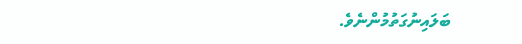ބަލައިނުގަތުމުންނެވެ.